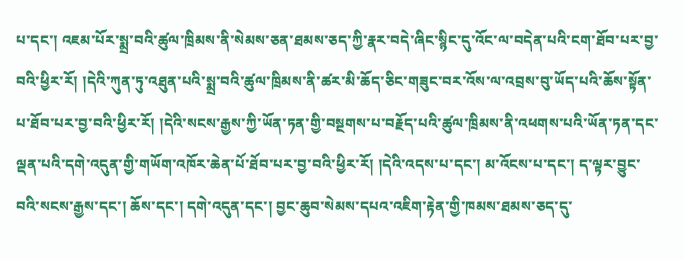པ་དང་། འཇམ་པོར་སྨྲ་བའི་ཚུལ་ཁྲིམས་ནི་སེམས་ཅན་ཐམས་ཅད་ཀྱི་རྣར་བདེ་ཞིང་སྙིང་དུ་འོང་ལ་བདེན་པའི་ངག་ཐོབ་པར་བྱ་བའི་ཕྱིར་རོ། །དེའི་ཀུན་ཏུ་འཐུན་པའི་སྨྲ་བའི་ཚུལ་ཁྲིམས་ནི་ཚར་མི་ཆོད་ཅིང་གཟུང་བར་འོས་ལ་འབྲས་བུ་ཡོད་པའི་ཆོས་སྟོན་པ་ཐོབ་པར་བྱ་བའི་ཕྱིར་རོ། །དེའི་སངས་རྒྱས་ཀྱི་ཡོན་ཏན་གྱི་བསྔགས་པ་བརྗོད་པའི་ཚུལ་ཁྲིམས་ནི་འཕགས་པའི་ཡོན་ཏན་དང་ལྡན་པའི་དགེ་འདུན་གྱི་གཡོག་འཁོར་ཆེན་པོ་ཐོབ་པར་བྱ་བའི་ཕྱིར་རོ། །དེའི་འདས་པ་དང་། མ་འོངས་པ་དང་། ད་ལྟར་བྱུང་བའི་སངས་རྒྱས་དང་། ཆོས་དང་། དགེ་འདུན་དང་། བྱང་ཆུབ་སེམས་དཔའ་འཇིག་རྟེན་གྱི་ཁམས་ཐམས་ཅད་དུ་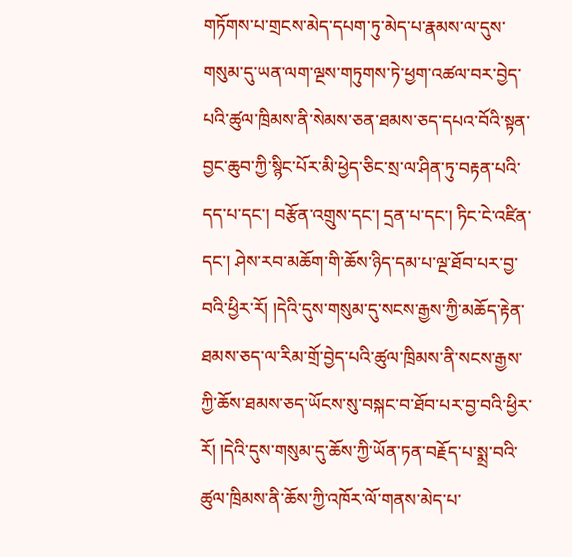གཏོགས་པ་གྲངས་མེད་དཔག་ཏུ་མེད་པ་རྣམས་ལ་དུས་གསུམ་དུ་ཡན་ལག་ལྔས་གཏུགས་ཏེ་ཕྱག་འཚལ་བར་བྱེད་པའི་ཚུལ་ཁྲིམས་ནི་སེམས་ཅན་ཐམས་ཅད་དཔའ་བོའི་སྟན་བྱང་ཆུབ་ཀྱི་སྙིང་པོར་མི་ཕྱེད་ཅིང་སྲ་ལ་ཤིན་ཏུ་བརྟན་པའི་དད་པ་དང་། བརྩོན་འགྲུས་དང་། དྲན་པ་དང་། ཏིང་ངེ་འཛིན་དང་། ཤེས་རབ་མཆོག་གི་ཆོས་ཉིད་དམ་པ་ལྔ་ཐོབ་པར་བྱ་བའི་ཕྱིར་རོ། །དེའི་དུས་གསུམ་དུ་སངས་རྒྱས་ཀྱི་མཆོད་རྟེན་ཐམས་ཅད་ལ་རིམ་གྲོ་བྱེད་པའི་ཚུལ་ཁྲིམས་ནི་སངས་རྒྱས་ཀྱི་ཆོས་ཐམས་ཅད་ཡོངས་སུ་བསྐང་བ་ཐོབ་པར་བྱ་བའི་ཕྱིར་རོ། །དེའི་དུས་གསུམ་དུ་ཆོས་ཀྱི་ཡོན་ཏན་བརྗོད་པ་སྨྲ་བའི་ཚུལ་ཁྲིམས་ནི་ཆོས་ཀྱི་འཁོར་ལོ་གནས་མེད་པ་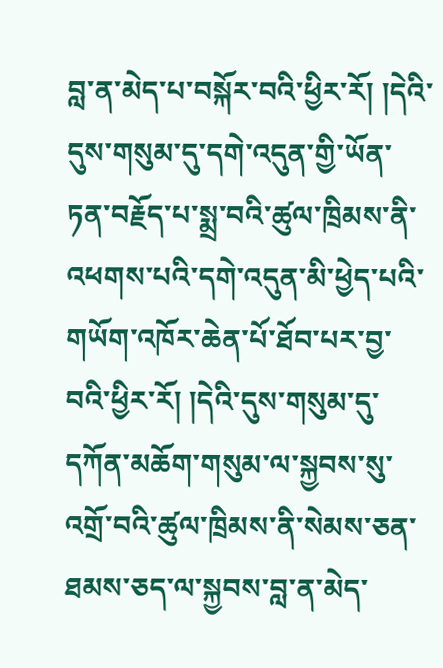བླ་ན་མེད་པ་བསྐོར་བའི་ཕྱིར་རོ། །དེའི་དུས་གསུམ་དུ་དགེ་འདུན་གྱི་ཡོན་ཏན་བརྗོད་པ་སྨྲ་བའི་ཚུལ་ཁྲིམས་ནི་འཕགས་པའི་དགེ་འདུན་མི་ཕྱེད་པའི་གཡོག་འཁོར་ཆེན་པོ་ཐོབ་པར་བྱ་བའི་ཕྱིར་རོ། །དེའི་དུས་གསུམ་དུ་དཀོན་མཆོག་གསུམ་ལ་སྐྱབས་སུ་འགྲོ་བའི་ཚུལ་ཁྲིམས་ནི་སེམས་ཅན་ཐམས་ཅད་ལ་སྐྱབས་བླ་ན་མེད་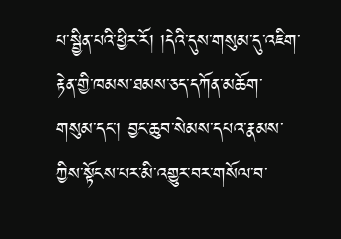པ་སྦྱིན་པའི་ཕྱིར་རོ། །དེའི་དུས་གསུམ་དུ་འཇིག་རྟེན་གྱི་ཁམས་ཐམས་ཅད་དཀོན་མཆོག་གསུམ་དང་། བྱང་ཆུབ་སེམས་དཔའ་རྣམས་ཀྱིས་སྟོངས་པར་མི་འགྱུར་བར་གསོལ་བ་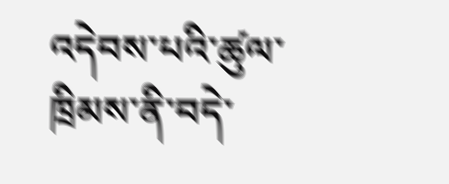འདེབས་པའི་ཚུལ་ཁྲིམས་ནི་བདེ་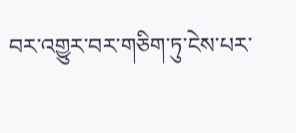བར་འགྱུར་བར་གཅིག་ཏུ་ངེས་པར་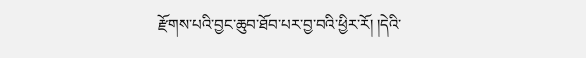རྫོགས་པའི་བྱང་ཆུབ་ཐོབ་པར་བྱ་བའི་ཕྱིར་རོ། །དེའི་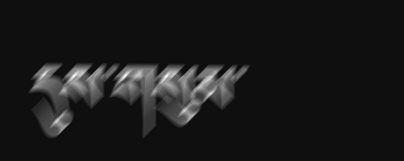དུས་གསུམ་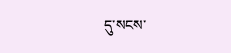དུ་སངས་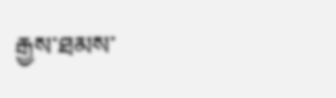རྒྱས་ཐམས་